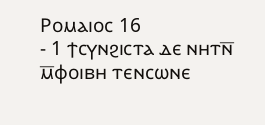Ⲣⲟⲙⲁⲓⲟⲥ 16
- 1 ϯⲥⲩⲛϩⲓⲥⲧⲁ ⲇⲉ ⲛⲏⲧⲛ̅ ⲙ̅ⲫⲟⲓⲃⲏ ⲧⲉⲛⲥⲱⲛⲉ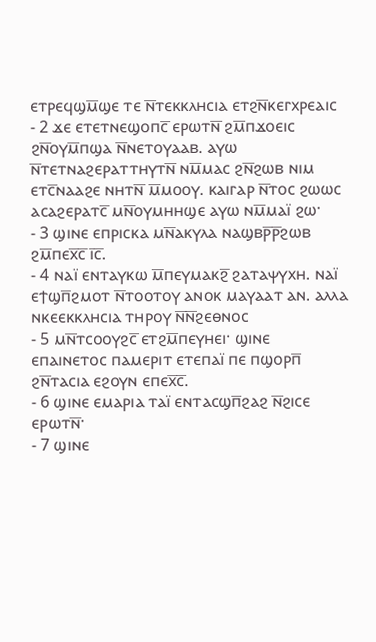ⲉⲧⲣⲉϥϣⲙ̅ϣⲉ ⲧⲉ ⲛ̅ⲧⲉⲕⲕⲗⲏⲥⲓⲁ ⲉⲧϩⲛ̅ⲕⲉⲅⲭⲣⲉⲁⲓⲥ
- 2 ϫⲉ ⲉⲧⲉⲧⲛⲉϣⲟⲡⲥ̅ ⲉⲣⲱⲧⲛ̅ ϩⲙ̅ⲡϫⲟⲉⲓⲥ ϩⲛ̅ⲟⲩⲙ̅ⲡϣⲁ ⲛ̅ⲛⲉⲧⲟⲩⲁⲁⲃ. ⲁⲩⲱ ⲛ̅ⲧⲉⲧⲛⲁϩⲉⲣⲁⲧⲧⲏⲩⲧⲛ̅ ⲛⲙ̅ⲙⲁⲥ ϩⲛ̅ϩⲱⲃ ⲛⲓⲙ ⲉⲧⲥ̅ⲛⲁⲁϩⲉ ⲛⲏⲧⲛ̅ ⲙ̅ⲙⲟⲟⲩ. ⲕⲁⲓⲅⲁⲣ ⲛ̅ⲧⲟⲥ ϩⲱⲱⲥ ⲁⲥⲁϩⲉⲣⲁⲧⲥ̅ ⲙⲛ̅ⲟⲩⲙⲏⲏϣⲉ ⲁⲩⲱ ⲛⲙ̅ⲙⲁⲓ̈ ϩⲱ·
- 3 ϣⲓⲛⲉ ⲉⲡⲣⲓⲥⲕⲁ ⲙⲛ̅ⲁⲕⲩⲗⲁ ⲛⲁϣⲃⲣ̅ⲣ̅ϩⲱⲃ ϩⲙ̅ⲡⲉⲭ̅ⲥ̅ ⲓ̅ⲥ̅.
- 4 ⲛⲁⲓ̈ ⲉⲛⲧⲁⲩⲕⲱ ⲙ̅ⲡⲉⲩⲙⲁⲕϩ̅ ϩⲁⲧⲁⲯⲩⲭⲏ. ⲛⲁⲓ̈ ⲉϯϣⲡ̅ϩⲙⲟⲧ ⲛ̅ⲧⲟⲟⲧⲟⲩ ⲁⲛⲟⲕ ⲙⲁⲩⲁⲁⲧ ⲁⲛ. ⲁⲗⲗⲁ ⲛⲕⲉⲉⲕⲕⲗⲏⲥⲓⲁ ⲧⲏⲣⲟⲩ ⲛ̅ⲛ̅ϩⲉⲑⲛⲟⲥ
- 5 ⲙⲛ̅ⲧⲥⲟⲟⲩϩⲥ̅ ⲉⲧϩⲙ̅ⲡⲉⲩⲏⲉⲓ· ϣⲓⲛⲉ ⲉⲡⲁⲓⲛⲉⲧⲟⲥ ⲡⲁⲙⲉⲣⲓⲧ ⲉⲧⲉⲡⲁⲓ̈ ⲡⲉ ⲡϣⲟⲣⲡ̅ ϩⲛ̅ⲧⲁⲥⲓⲁ ⲉϩⲟⲩⲛ ⲉⲡⲉⲭ̅ⲥ̅.
- 6 ϣⲓⲛⲉ ⲉⲙⲁⲣⲓⲁ ⲧⲁⲓ̈ ⲉⲛⲧⲁⲥϣⲡ̅ϩⲁϩ ⲛ̅ϩⲓⲥⲉ ⲉⲣⲱⲧⲛ̅·
- 7 ϣⲓⲛⲉ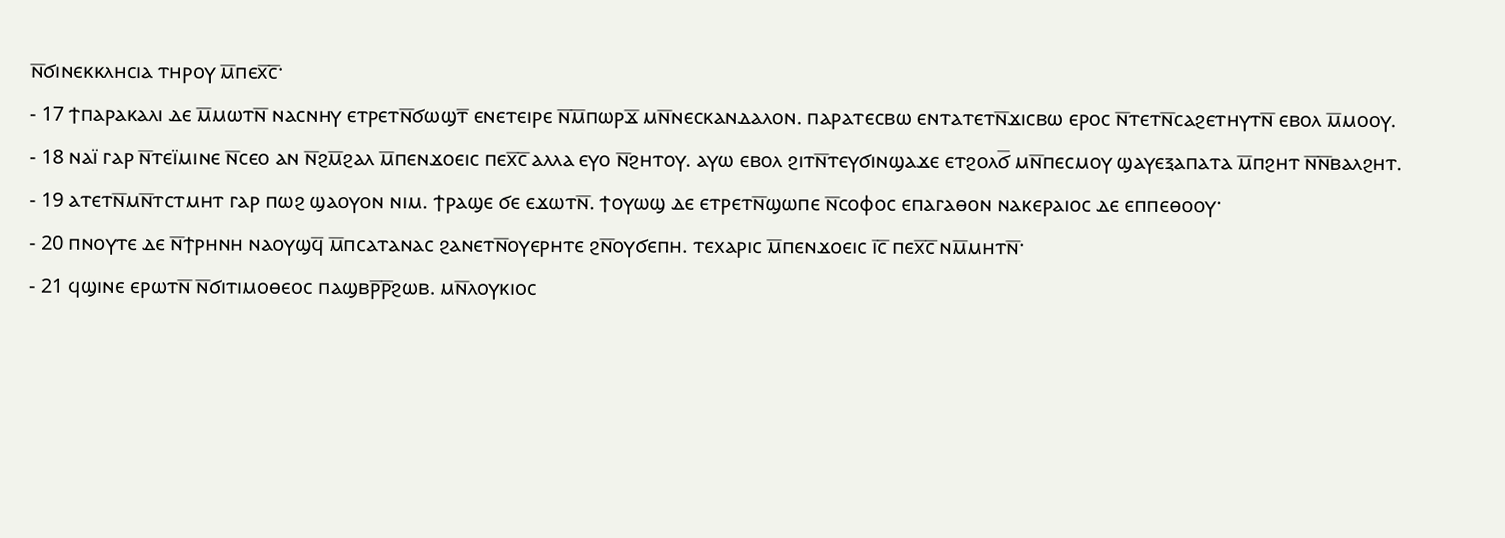ⲛ̅ϭⲓⲛⲉⲕⲕⲗⲏⲥⲓⲁ ⲧⲏⲣⲟⲩ ⲙ̅ⲡⲉⲭ̅ⲥ̅·
- 17 ϯⲡⲁⲣⲁⲕⲁⲗⲓ ⲇⲉ ⲙ̅ⲙⲱⲧⲛ̅ ⲛⲁⲥⲛⲏⲩ ⲉⲧⲣⲉⲧⲛ̅ϭⲱϣⲧ̅ ⲉⲛⲉⲧⲉⲓⲣⲉ ⲛ̅ⲙ̅ⲡⲱⲣϫ̅ ⲙⲛ̅ⲛⲉⲥⲕⲁⲛⲇⲁⲗⲟⲛ. ⲡⲁⲣⲁⲧⲉⲥⲃⲱ ⲉⲛⲧⲁⲧⲉⲧⲛ̅ϫⲓⲥⲃⲱ ⲉⲣⲟⲥ ⲛ̅ⲧⲉⲧⲛ̅ⲥⲁϩⲉⲧⲏⲩⲧⲛ̅ ⲉⲃⲟⲗ ⲙ̅ⲙⲟⲟⲩ.
- 18 ⲛⲁⲓ̈ ⲅⲁⲣ ⲛ̅ⲧⲉⲓ̈ⲙⲓⲛⲉ ⲛ̅ⲥⲉⲟ ⲁⲛ ⲛ̅ϩⲙ̅ϩⲁⲗ ⲙ̅ⲡⲉⲛϫⲟⲉⲓⲥ ⲡⲉⲭ̅ⲥ̅ ⲁⲗⲗⲁ ⲉⲩⲟ ⲛ̅ϩⲏⲧⲟⲩ. ⲁⲩⲱ ⲉⲃⲟⲗ ϩⲓⲧⲛ̅ⲧⲉⲩϭⲓⲛϣⲁϫⲉ ⲉⲧϩⲟⲗϭ̅ ⲙⲛ̅ⲡⲉⲥⲙⲟⲩ ϣⲁⲩⲉⲝⲁⲡⲁⲧⲁ ⲙ̅ⲡϩⲏⲧ ⲛ̅ⲛ̅ⲃⲁⲗϩⲏⲧ.
- 19 ⲁⲧⲉⲧⲛ̅ⲙⲛ̅ⲧⲥⲧⲙⲏⲧ ⲅⲁⲣ ⲡⲱϩ ϣⲁⲟⲩⲟⲛ ⲛⲓⲙ. ϯⲣⲁϣⲉ ϭⲉ ⲉϫⲱⲧⲛ̅. ϯⲟⲩⲱϣ ⲇⲉ ⲉⲧⲣⲉⲧⲛ̅ϣⲱⲡⲉ ⲛ̅ⲥⲟⲫⲟⲥ ⲉⲡⲁⲅⲁⲑⲟⲛ ⲛⲁⲕⲉⲣⲁⲓⲟⲥ ⲇⲉ ⲉⲡⲡⲉⲑⲟⲟⲩ·
- 20 ⲡⲛⲟⲩⲧⲉ ⲇⲉ ⲛ̅ϯⲣⲏⲛⲏ ⲛⲁⲟⲩϣϥ̅ ⲙ̅ⲡⲥⲁⲧⲁⲛⲁⲥ ϩⲁⲛⲉⲧⲛ̅ⲟⲩⲉⲣⲏⲧⲉ ϩⲛ̅ⲟⲩϭⲉⲡⲏ. ⲧⲉⲭⲁⲣⲓⲥ ⲙ̅ⲡⲉⲛϫⲟⲉⲓⲥ ⲓ̅ⲥ̅ ⲡⲉⲭ̅ⲥ̅ ⲛⲙ̅ⲙⲏⲧⲛ̅·
- 21 ϥϣⲓⲛⲉ ⲉⲣⲱⲧⲛ̅ ⲛ̅ϭⲓⲧⲓⲙⲟⲑⲉⲟⲥ ⲡⲁϣⲃⲣ̅ⲣ̅ϩⲱⲃ. ⲙⲛ̅ⲗⲟⲩⲕⲓⲟⲥ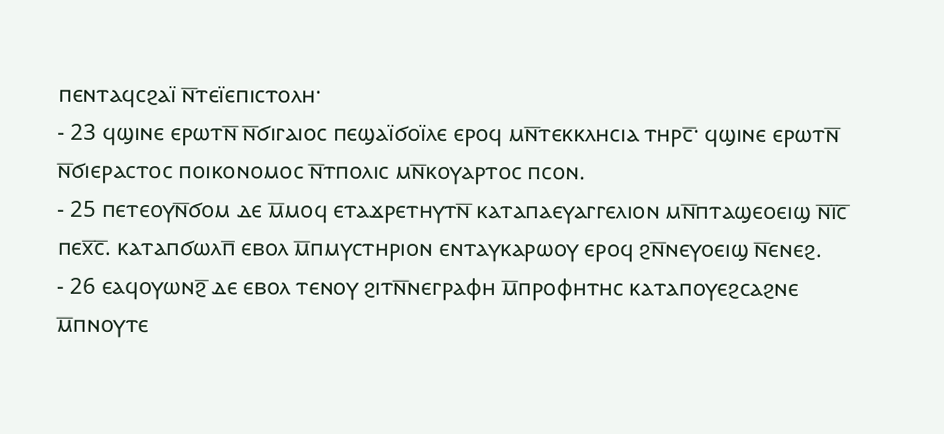ⲡⲉⲛⲧⲁϥⲥϩⲁⲓ̈ ⲛ̅ⲧⲉⲓ̈ⲉⲡⲓⲥⲧⲟⲗⲏ·
- 23 ϥϣⲓⲛⲉ ⲉⲣⲱⲧⲛ̅ ⲛ̅ϭⲓⲅⲁⲓⲟⲥ ⲡⲉϣⲁⲓ̈ϭⲟⲓ̈ⲗⲉ ⲉⲣⲟϥ ⲙⲛ̅ⲧⲉⲕⲕⲗⲏⲥⲓⲁ ⲧⲏⲣⲥ̅· ϥϣⲓⲛⲉ ⲉⲣⲱⲧⲛ̅ ⲛ̅ϭⲓⲉⲣⲁⲥⲧⲟⲥ ⲡⲟⲓⲕⲟⲛⲟⲙⲟⲥ ⲛ̅ⲧⲡⲟⲗⲓⲥ ⲙⲛ̅ⲕⲟⲩⲁⲣⲧⲟⲥ ⲡⲥⲟⲛ.
- 25 ⲡⲉⲧⲉⲟⲩⲛ̅ϭⲟⲙ ⲇⲉ ⲙ̅ⲙⲟϥ ⲉⲧⲁϫⲣⲉⲧⲏⲩⲧⲛ̅ ⲕⲁⲧⲁⲡⲁⲉⲩⲁⲅⲅⲉⲗⲓⲟⲛ ⲙⲛ̅ⲡⲧⲁϣⲉⲟⲉⲓϣ ⲛ̅ⲓ̅ⲥ̅ ⲡⲉⲭ̅ⲥ̅. ⲕⲁⲧⲁⲡϭⲱⲗⲡ̅ ⲉⲃⲟⲗ ⲙ̅ⲡⲙⲩⲥⲧⲏⲣⲓⲟⲛ ⲉⲛⲧⲁⲩⲕⲁⲣⲱⲟⲩ ⲉⲣⲟϥ ϩⲛ̅ⲛⲉⲩⲟⲉⲓϣ ⲛ̅ⲉⲛⲉϩ.
- 26 ⲉⲁϥⲟⲩⲱⲛϩ̅ ⲇⲉ ⲉⲃⲟⲗ ⲧⲉⲛⲟⲩ ϩⲓⲧⲛ̅ⲛⲉⲅⲣⲁⲫⲏ ⲙ̅ⲡⲣⲟⲫⲏⲧⲏⲥ ⲕⲁⲧⲁⲡⲟⲩⲉϩⲥⲁϩⲛⲉ ⲙ̅ⲡⲛⲟⲩⲧⲉ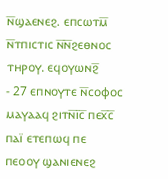ⲛ̅ϣⲁⲉⲛⲉϩ. ⲉⲡⲥⲱⲧⲙ̅ ⲛ̅ⲧⲡⲓⲥⲧⲓⲥ ⲛ̅ⲛ̅ϩⲉⲑⲛⲟⲥ ⲧⲏⲣⲟⲩ. ⲉϥⲟⲩⲱⲛϩ̅
- 27 ⲉⲡⲛⲟⲩⲧⲉ ⲛ̅ⲥⲟⲫⲟⲥ ⲙⲁⲩⲁⲁϥ ϩⲓⲧⲛ̅ⲓ̅ⲥ̅ ⲡⲉⲭ̅ⲥ̅ ⲡⲁⲓ̈ ⲉⲧⲉⲡⲱϥ ⲡⲉ ⲡⲉⲟⲟⲩ ϣⲁⲛⲓⲉⲛⲉϩ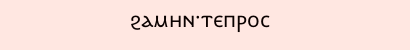ϩⲁⲙⲏⲛ·ⲧⲉⲡⲣⲟⲥ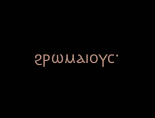ϩⲣⲱⲙⲁⲓⲟⲩⲥ·